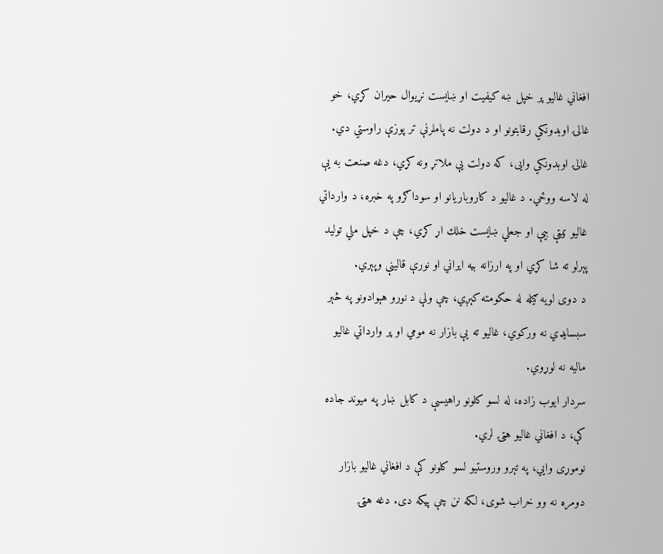افغاني غاليو پر خپل ښه كيفيت او ښايست نړيوال حيران كړي، خو غالۍ اوبدونكي رقابتونو او د دولت نه پاملرنې تر پوزې راوستي دي.
غالۍ اوبدونکي وایی، که دولت یې ملاتړ ونه كړي، دغه صنعت به يې له لاسه ووځي. د غاليو د كاروباريانو او سوداګرو په خبره، د وارداتي غاليو ټيټې بيې او جعلي ښايست خلك اړ كړي، چې د خپل ملي توليد پېرلو ته شا كړي او په ارزانه بيه ايراني او نورې قالينې وپېري.
د دوى لويه ګيله له حكومته كېږي، چې ولې د نورو هېوادونو په څېر سبسايډي نه وركوي، غاليو ته يې بازار نه مومي او پر وارداتي غاليو ماليه نه لوړوي.
سردار ایوب زاده، له لسو کلونو راهيسې د كابل ښار په ميوند جاده کې، د افغاني غاليو هټۍ لري.
نوموړى وايي، په تېرو وروستیو لسو كلونو کې د افغاني غاليو بازار دومره نه وو خراب شوى، لکه نن چې پیکه دی. دغه هټۍ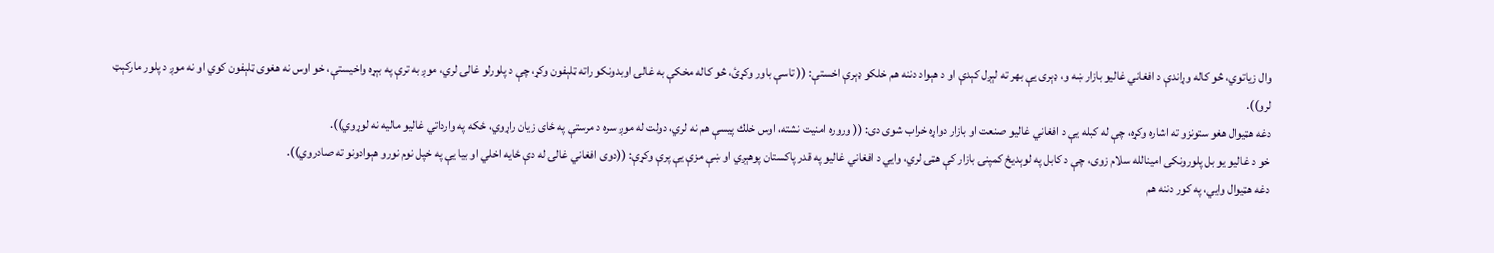وال زياتوي، څو كاله وړاندې د افغاني غاليو بازار ښه و، ډېرى يې بهر ته لېږل كېدې او د هېواد دننه هم خلكو ډېرې اخستې: (( تاسې باور وكړئ، څو كاله مخكې به غالۍ اوبدونكو راته ټلېفون وكړ، چې د پلورلو غالۍ لري، موږ به ترې په بېړه واخيستې، خو اوس نه هغوى ټلېفون کوي او نه موږ د پلور مارکېټ لرو)).
دغه هټيوال هغو ستونزو ته اشاره وكړه، چې له كبله يې د افغاني غاليو صنعت او بازار دواړه خراب شوی دی: (( وروره امنيت نشته، اوس خلك پيسې هم نه لري، دولت له موږ سره د مرستې په ځاى زيان راړوي، ځكه په وارداتي غاليو ماليه نه لوړوي)).
خو د غاليو يو بل پلورونكى امينالله سلام زوى، چې د كابل په لوېديځ كمپنۍ بازار كې هټۍ لري، وايي د افغاني غاليو په قدر پاكستان پوهېږي او ښې مزې يې پرې وكړې: ((دوى افغاني غالۍ له دې ځايه اخلي او بيا يې په خپل نوم نورو هېوادونو ته صادروي)).
دغه هټيوال وايي، په كور دننه هم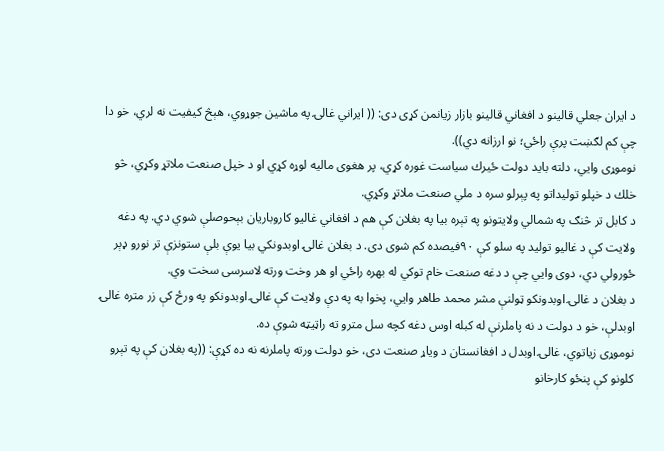د ايران جعلي قالينو د افغاني قالينو بازار زيانمن كړى دی: (( ايراني غالۍ په ماشين جوړوي، هېڅ كيفيت نه لري، خو دا چې كم لګښت پرې راځي؛ نو ارزانه دي)).
نوموړى وايي، دلته بايد دولت ځيرك سياست غوره كړي، پر هغوى ماليه لوړه كړي او د خپل صنعت ملاتړ وكړي، څو خلك د خپلو توليداتو په پېرلو سره د ملي صنعت ملاتړ وكړي.
د كابل تر څنګ په شمالي ولایتونو په تېره بیا په بغلان كې هم د افغاني غاليو كاروباريان بېحوصلې شوي دي. په دغه ولايت كې د غاليو توليد په سلو کې ۹۰فیصده کم شوی دی. د بغلان غالۍ اوبدونكي بيا يوې بلې ستونزې تر نورو ډېر ځورولي دي، دوى وايي چې د دغه صنعت خام توكي له بهره راځي او هر وخت ورته لاسرسى سخت وي.
د بغلان د غالۍ اوبدونکو ټولنې مشر محمد طاهر وايي، پخوا به په دې ولایت کې غالۍ اوبدونکو په ورځ كې زر متره غالۍ اوبدلې، خو د دولت د نه پاملرنې له كبله اوس دغه كچه سل مترو ته راټيټه شوې ده.
نوموړى زياتوي، غالۍ اوبدل د افغانستان د وياړ صنعت دى، خو دولت ورته پاملرنه نه ده كړې: ((په بغلان كې په تېرو كلونو كې پنځو كارخانو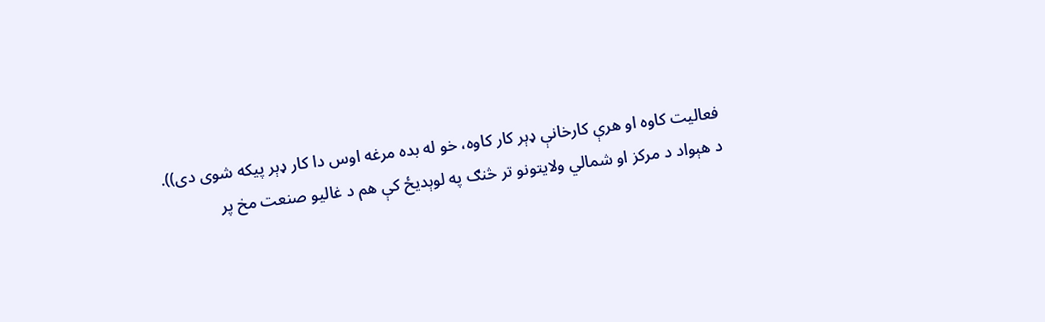فعاليت كاوه او هرې کارخانې ډېر کار کاوه، خو له بده مرغه اوس دا کار ډېر پيکه شوی دی)).
د هېواد د مركز او شمالي ولايتونو تر څنګ په لوېديځ كې هم د غاليو صنعت مخ پر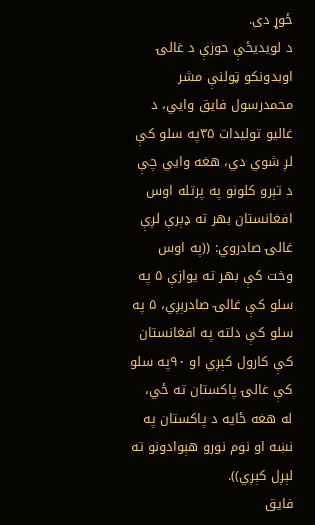ځوړ دى.
د لویدیځې حوزې د غالۍ اوبدونکو ټولنې مشر محمدرسول فايق وايي، د غاليو توليدات ۳۵په سلو کې لږ شوي دي، هغه وايي چې د تېرو کلونو په پرتله اوس افغانستان بهر ته ډېرې لږې غالۍ صادروي: ((په اوس وخت کې بهر ته يوازې ۵ په سلو کې غالۍ صادرېږي، ۵ په سلو کې دلته په افغانستان کې کارول کېږي او ۹۰په سلو کې غالۍ پاکستان ته ځي، له هغه ځايه د پاکستان په نښه او نوم نورو هېوادونو ته لېږل کېږي)).
فايق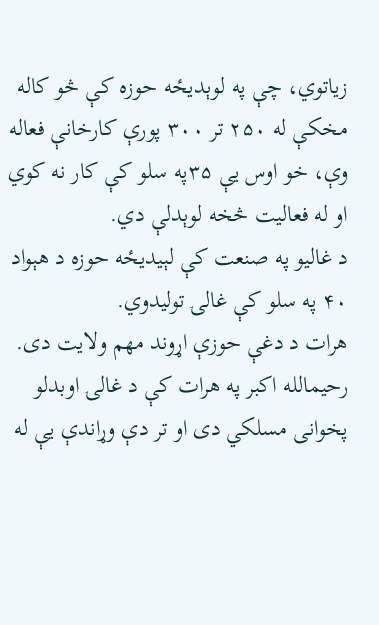زياتوي، چې په لوېدیځه حوزه کې څو کاله مخکې له ۲۵۰ تر ۳۰۰ پورې کارخانې فعاله وې، خو اوس يې ۳۵په سلو کې کار نه کوي او له فعاليت څخه لوېدلې دي.
د غاليو په صنعت كې لېیديځه حوزه د هېواد ۴۰ په سلو کې غالۍ توليدوي.
هرات د دغې حوزې اړوند مهم ولايت دى. رحيمالله اکبر په هرات كې د غالۍ اوبدلو پخوانى مسلكي دى او تر دې وړاندې يې له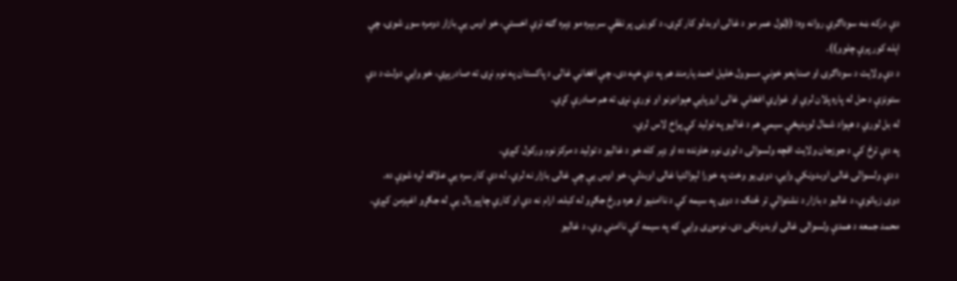دې دركه ښه سوداګري روانه وه: ((ټول عمر مو د غالۍ اوبدلو کار کړی، د کورنۍ پر نفقې سربېره مو ډېره ګټه ترې اخستې، خو اوس يې بازار دومره سوړ شوی، چې اېله کور پرې چلوو)).
د دې ولايت د سوداګرۍ او صنايعو خونې مسوول خليل احمد يارمند هم په دې خپه دی، چې افغاني غالۍ د پاکستان په نوم نړۍ ته صادرېږي، خو وايي دولت د دې ستونزې د حل له پاره پلان لري او غواړي افغاني غالۍ اروپايي هېوادونو او نورې نړۍ ته هم صادرې کړي.
له بل لوري د هېواد شمال لوېدیځې سیمې هم د غالیو په تولید کې پراخ لاس لري.
په دې ترڅ کې د جوزجان ولایت اقچه ولسوالۍ د لوی نوم خاونده ده او ډېر كله خو د غاليو د توليد د مركز نوم وركول كېږي.
د دې ولسوالۍ غالۍ اوبدونکي وايي، دوی يو وخت په خورا لېوالتيا غالۍ اوبدلې، خو اوس يې چې غالۍ بازار نه لري، له دې کار سره يې علاقه لږه شوې ده.
دوی زياتوي، د غاليو د بازار د نشتوالي تر څنګ د دوی په سيمه کې د ناامنيو او هره ورځ جګړو له کبله، ارام نه دي او كاري چاپېريال يې له جګړو اغېزمن كېږي.
محمد جمعه د همدې ولسوالۍ غالۍ اوبدونكى دى، نوموړى وايي كه په سيمه كې ناامني وي، د غاليو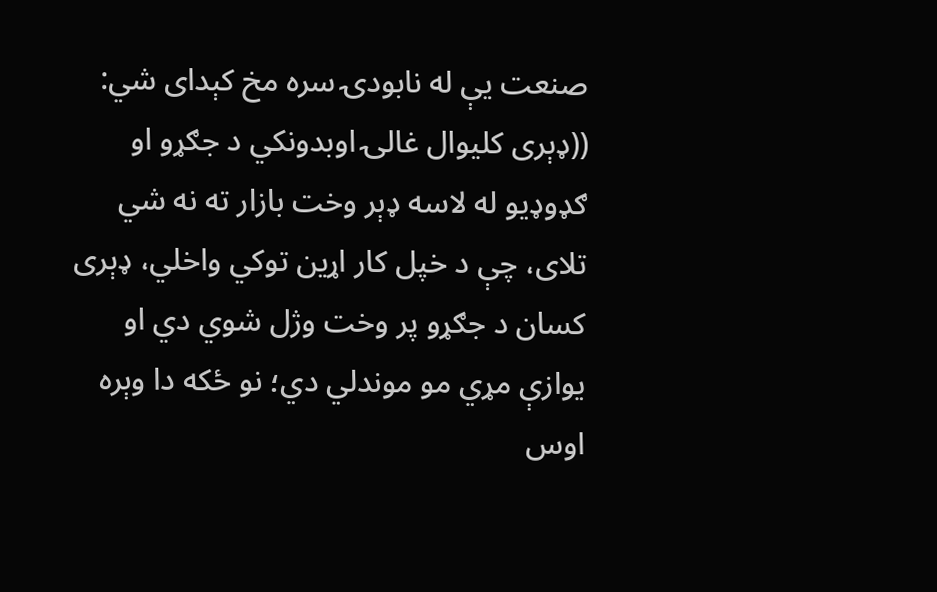صنعت يې له نابودۍ سره مخ كېداى شي: ((ډېری کليوال غالۍ اوبدونکي د جګړو او ګډوډيو له لاسه ډېر وخت بازار ته نه شي تلای، چې د خپل کار اړين توکي واخلي، ډېری کسان د جګړو پر وخت وژل شوي دي او يوازې مړي مو موندلي دي؛ نو ځكه دا وېره اوس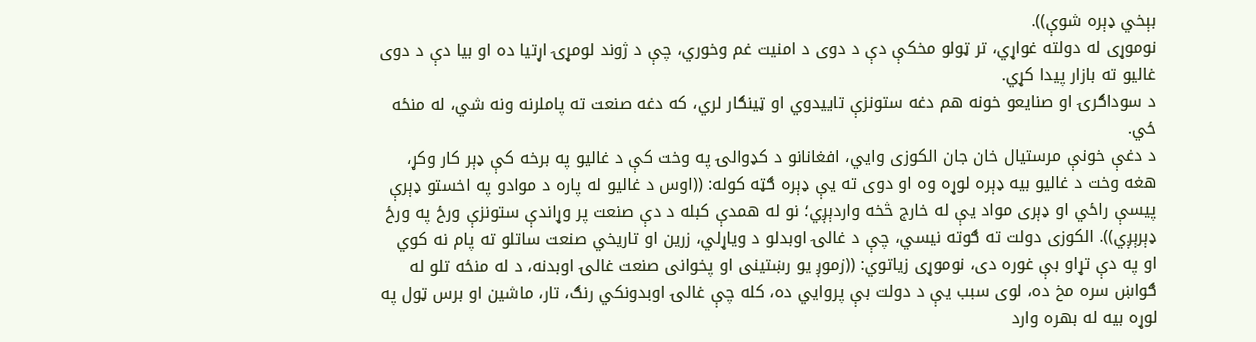بېخي ډېره شوې)).
نوموړی له دولته غواړي، تر ټولو مخکې دې د دوی د امنيت غم وخوري، چې د ژوند لومړۍ اړتيا ده او بيا دې د دوی غاليو ته بازار پيدا کړي.
د سوداګرۍ او صنايعو خونه هم دغه ستونزې تاييدوي او ټينګار لري، که دغه صنعت ته پاملرنه ونه شي، له منځه ځي.
د دغې خونې مرستيال خان جان الكوزى وايي، افغانانو د کډوالۍ په وخت کې د غاليو په برخه کې ډېر کار وکړ، هغه وخت د غاليو بيه ډېره لوړه وه او دوی ته يې ډېره ګټه کوله: ((اوس د غاليو له پاره د موادو په اخستو ډېرې پيسې راځي او ډېری مواد يې له خارج څخه واردېږي؛ نو له همدې کبله د دې صنعت پر وړاندې ستونزې ورځ په ورځ ډېرېږي)). الكوزی دولت ته ګوته نیسي، چې د غالۍ اوبدلو د وياړلي، زرين او تاريخي صنعت ساتلو ته پام نه كوي او په دې تړاو بې غوره دی، نوموړی زیاتوي: ((زموږ يو رښتينى او پخوانی صنعت غالۍ اوبدنه، د له منځه تلو له ګواښ سره مخ ده، لوی سبب يې د دولت بې پروايي ده، کله چې غالۍ اوبدونکي رنګ، تار، ماشين او برس ټول په لوړه بيه له بهره وارد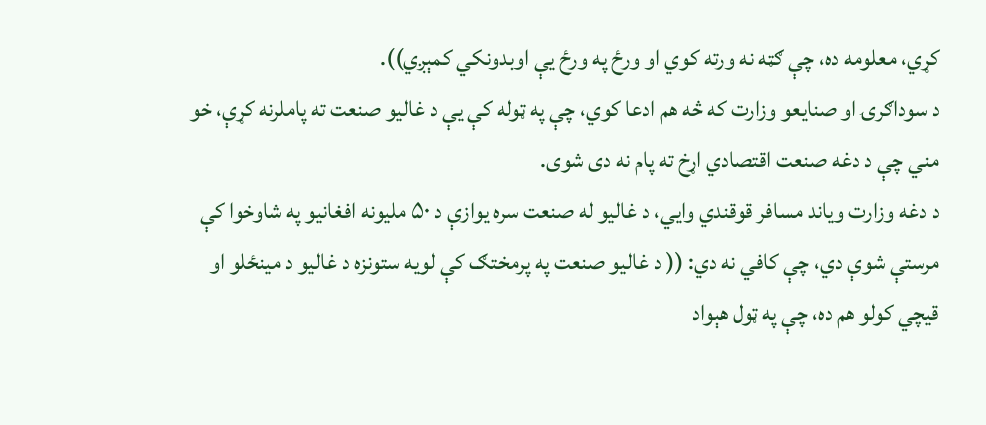كړي، معلومه ده، چې ګټه نه ورته کوي او ورځ په ورځ يې اوبدونکي کمېږي)).
د سوداګرۍ او صنايعو وزارت كه څه هم ادعا كوي، چې په ټوله كې يې د غاليو صنعت ته پاملرنه كړې، خو مني چې د دغه صنعت اقتصادي اړخ ته پام نه دى شوى.
د دغه وزارت ویاند مسافر قوقندي وايي، د غاليو له صنعت سره يوازې د ۵۰ مليونه افغانيو په شاوخوا کې مرستې شوې دي، چې کافي نه دي: (( د غاليو صنعت په پرمختګ کې لويه ستونزه د غاليو د مينځلو او قيچي کولو هم ده، چې په ټول هېواد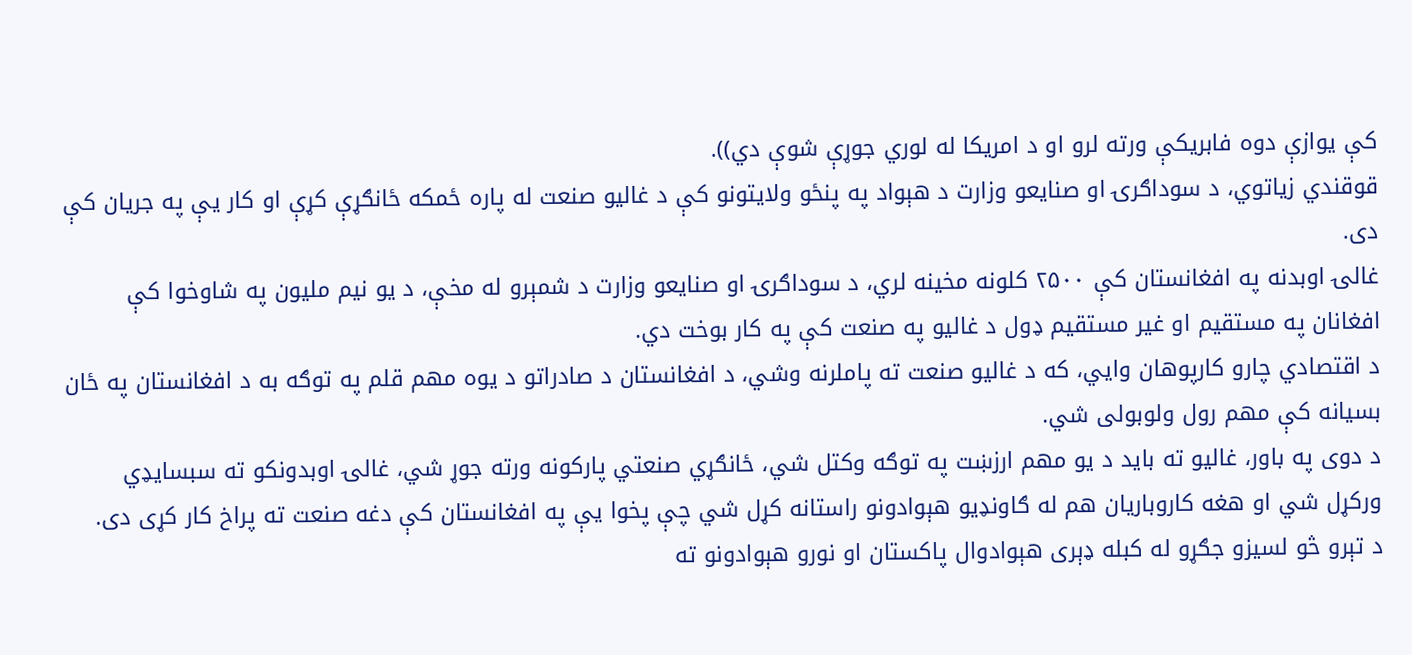کې يوازې دوه فابريکې ورته لرو او د امريکا له لوري جوړې شوې دي)).
قوقندي زیاتوي، د سوداګرۍ او صنايعو وزارت د هېواد په پنځو ولايتونو كې د غاليو صنعت له پاره ځمکه ځانګړې كړې او كار يې په جريان كې دى.
غالۍ اوبدنه په افغانستان كې ۲۵۰۰ كلونه مخينه لري، د سوداګرۍ او صنايعو وزارت د شمېرو له مخې، د يو نيم مليون په شاوخوا كې افغانان په مستقيم او غير مستقيم ډول د غاليو په صنعت كې په كار بوخت دي.
د اقتصادي چارو كارپوهان وايي، كه د غاليو صنعت ته پاملرنه وشي، د افغانستان د صادراتو د يوه مهم قلم په توګه به د افغانستان په ځان بسیانه کې مهم رول ولوبولى شي.
د دوى په باور، غاليو ته بايد د يو مهم ارزښت په توګه وكتل شي، ځانګړي صنعتي پاركونه ورته جوړ شي، غالۍ اوبدونكو ته سبسايډي وركړل شي او هغه كاروباريان هم له ګاونډيو هېوادونو راستانه كړل شي چې پخوا يې په افغانستان كې دغه صنعت ته پراخ كار كړى دى.
د تېرو څو لسيزو جګړو له کبله ډېری هېوادوال پاکستان او نورو هېوادونو ته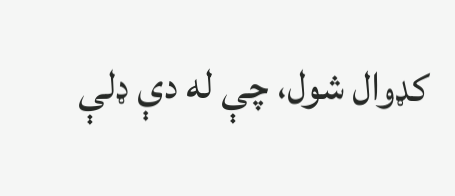کډوال شول، چې له دې ډلې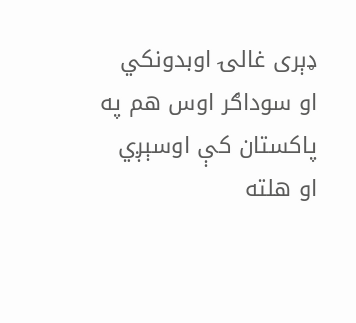ډېری غالۍ اوبدونکي او سوداګر اوس هم په پاکستان کې اوسېږي او هلته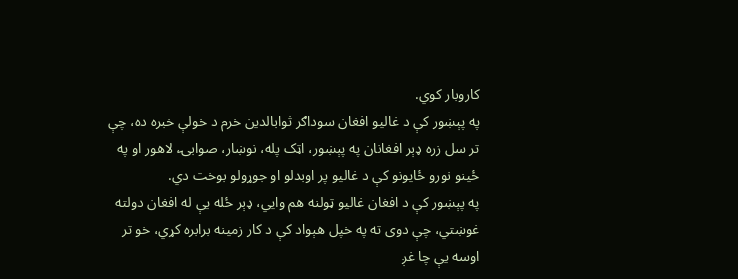كاروبار كوي.
په پېښور کې د غالیو افغان سوداګر ثوابالدين خرم د خولې خبره ده، چې تر سل زره ډېر افغانان په پېښور، اټک پله، نوښار، صوابۍ، لاهور او په ځينو نورو ځايونو کې د غاليو پر اوبدلو او جوړولو بوخت دي.
په پېښور کې د افغان غاليو ټولنه هم وايي، ډېر ځله يې له افغان دولته غوښتي، چې دوی ته په خپل هېواد کې د کار زمينه برابره کړي، خو تر اوسه يې چا غږ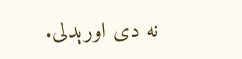نه دى اورېدلی.